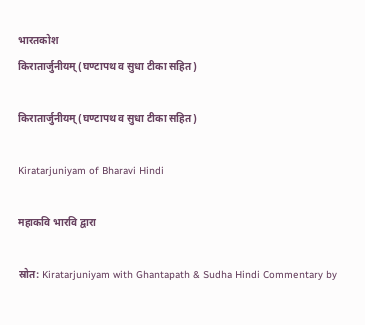भारतकोश
किरातार्जुनीयम् (घण्टापथ व सुधा टीका सहित)

किरातार्जुनीयम् (घण्टापथ व सुधा टीका सहित)

Kiratarjuniyam of Bharavi Hindi

महाकवि भारवि द्वारा

स्रोत: Kiratarjuniyam with Ghantapath & Sudha Hindi Commentary by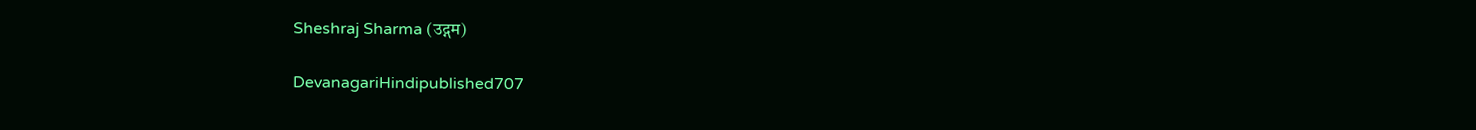Sheshraj Sharma (उद्गम)

DevanagariHindipublished707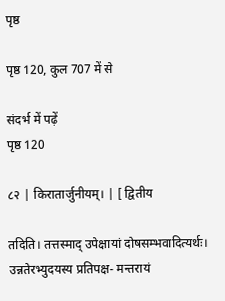पृष्ठ

पृष्ठ 120, कुल 707 में से

संदर्भ में पढ़ें
पृष्ठ 120

८२ | किरातार्जुनीयम्। | [ द्वितीय

तदिति। तत्तस्माद् उपेक्षायां दोषसम्भवादित्यर्थः। उन्नतेरभ्युदयस्य प्रतिपक्ष- मन्तरायं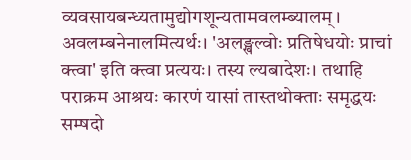व्यवसायबन्ध्यतामुद्योगशून्यतामवलम्ब्यालम्। अवलम्बनेनालमित्यर्थः। 'अलङ्खल्वोः प्रतिषेधयोः प्राचां क्त्वा' इति क्त्वा प्रत्ययः। तस्य ल्यबादेशः। तथाहि पराक्रम आश्रयः कारणं यासां तास्तथोक्ताः समृद्धयः सम्षदो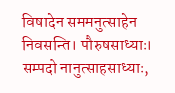विषादेन सममनुत्साहेन निवसन्ति। पौरुषसाध्याः। सम्पदो नानुत्साहसाध्याः,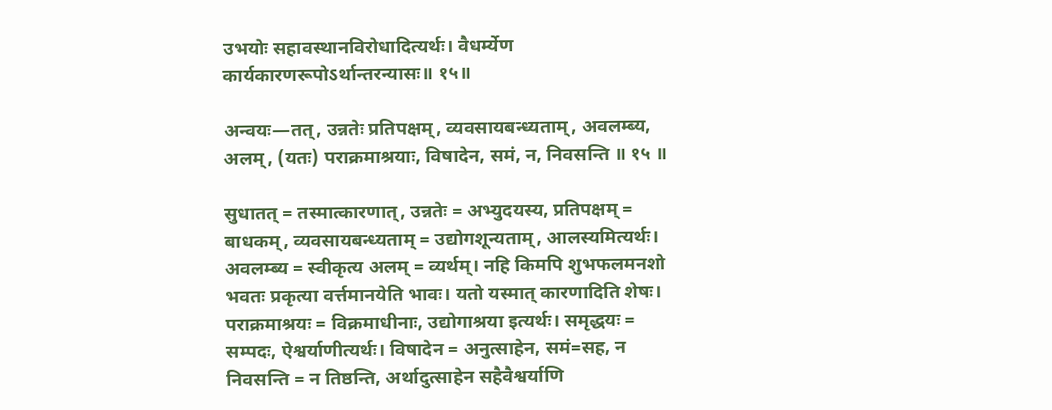उभयोः सहावस्थानविरोधादित्यर्थः। वैधर्म्येण कार्यकारणरूपोऽर्थान्तरन्यासः॥ १५॥

अन्वयः—तत्, उन्नतेः प्रतिपक्षम्, व्यवसायबन्ध्यताम्, अवलम्ब्य, अलम्, (यतः) पराक्रमाश्रयाः, विषादेन, समं, न, निवसन्ति ॥ १५ ॥

सुधातत् = तस्मात्कारणात्, उन्नतेः = अभ्युदयस्य, प्रतिपक्षम् = बाधकम्, व्यवसायबन्ध्यताम् = उद्योगशून्यताम्, आलस्यमित्यर्थः। अवलम्ब्य = स्वीकृत्य अलम् = व्यर्थम्। नहि किमपि शुभफलमनशो भवतः प्रकृत्या वर्त्तमानयेति भावः। यतो यस्मात् कारणादिति शेषः। पराक्रमाश्रयः = विक्रमाधीनाः, उद्योगाश्रया इत्यर्थः। समृद्धयः = सम्पदः, ऐश्वर्याणीत्यर्थः। विषादेन = अनुत्साहेन, समं=सह, न निवसन्ति = न तिष्ठन्ति, अर्थादुत्साहेन सहैवैश्वर्याणि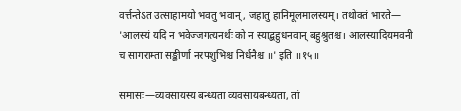वर्त्तन्तेऽत उत्साहामयो भवतु भवान्, जहातु हानिमूलमालस्यम्। तथोक्तं भारते— 'आलस्यं यदि न भवेज्जगत्यनर्थः को न स्याद्बहुधनवान् बहुश्रुतश्च। आलस्यादियमवनी च सागराम्ता सङ्कीर्णा नरपशुभिश्च निर्धनैश्च ॥' इति ॥१५॥

समासः—व्यवसायस्य बन्ध्यता व्यवसायबन्ध्यता, तां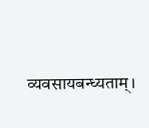व्यवसायबन्ध्यताम्।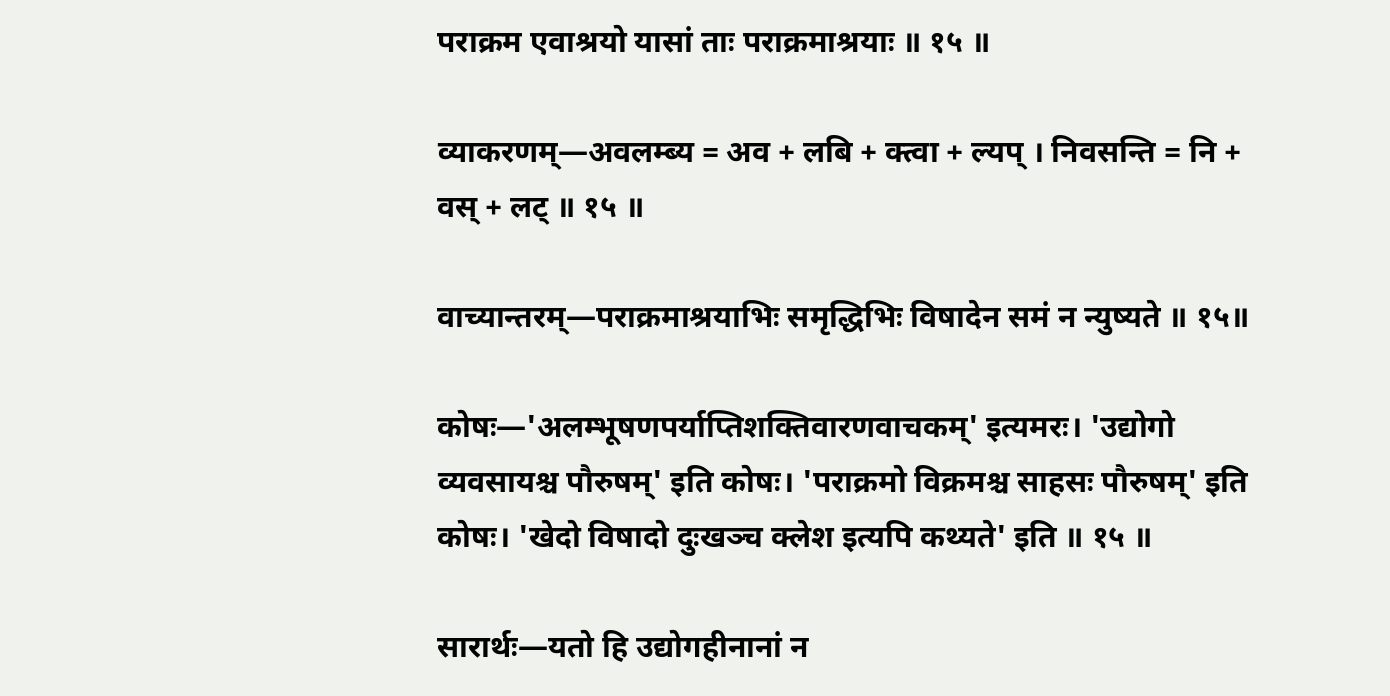पराक्रम एवाश्रयो यासां ताः पराक्रमाश्रयाः ॥ १५ ॥

व्याकरणम्—अवलम्ब्य = अव + लबि + क्त्वा + ल्यप् । निवसन्ति = नि + वस् + लट् ॥ १५ ॥

वाच्यान्तरम्—पराक्रमाश्रयाभिः समृद्धिभिः विषादेन समं न न्युष्यते ॥ १५॥

कोषः—'अलम्भूषणपर्याप्तिशक्तिवारणवाचकम्' इत्यमरः। 'उद्योगो व्यवसायश्च पौरुषम्' इति कोषः। 'पराक्रमो विक्रमश्च साहसः पौरुषम्' इति कोषः। 'खेदो विषादो दुःखञ्च क्लेश इत्यपि कथ्यते' इति ॥ १५ ॥

सारार्थः—यतो हि उद्योगहीनानां न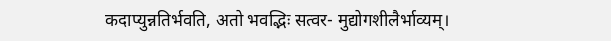कदाप्युन्नतिर्भवति, अतो भवद्भिः सत्वर- मुद्योगशीलैर्भाव्यम्।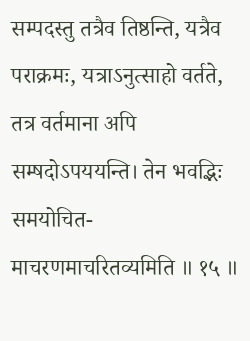सम्पदस्तु तत्रैव तिष्ठन्ति, यत्रैव पराक्रमः, यत्राऽनुत्साहो वर्तते, तत्र वर्तमाना अपि सम्षदोऽपययन्ति। तेन भवद्भिः समयोचित- माचरणमाचरितव्यमिति ॥ १५ ॥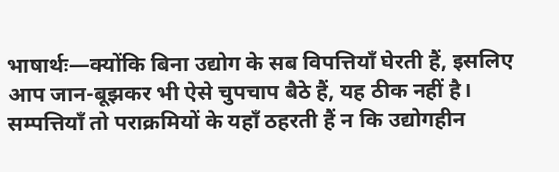भाषार्थः—क्योंकि बिना उद्योग के सब विपत्तियाँ घेरती हैं, इसलिए आप जान-बूझकर भी ऐसे चुपचाप बैठे हैं, यह ठीक नहीं है। सम्पत्तियाँ तो पराक्रमियों के यहाँ ठहरती हैं न कि उद्योगहीन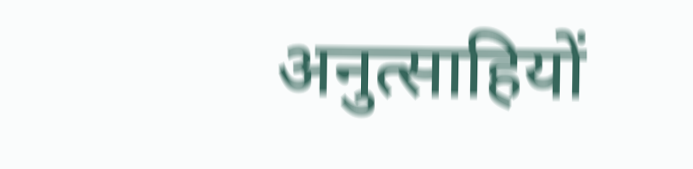अनुत्साहियों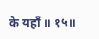के यहाँ ॥ १५॥